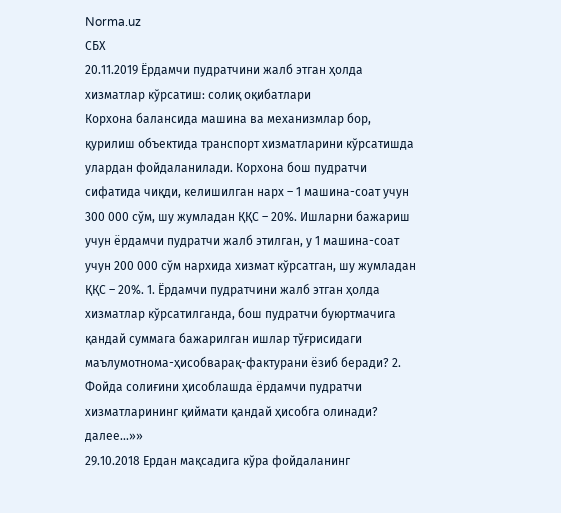Norma.uz
СБХ
20.11.2019 Ёрдамчи пудратчини жалб этган ҳолда хизматлар кўрсатиш: солиқ оқибатлари
Корхона балансида машина ва механизмлар бор, қурилиш объектида транспорт хизматларини кўрсатишда улардан фойдаланилади. Корхона бош пудратчи сифатида чиқди, келишилган нарх – 1 машина-соат учун 300 000 сўм, шу жумладан ҚҚС – 20%. Ишларни бажариш учун ёрдамчи пудратчи жалб этилган, у 1 машина-соат учун 200 000 сўм нархида хизмат кўрсатган, шу жумладан ҚҚС – 20%. 1. Ёрдамчи пудратчини жалб этган ҳолда хизматлар кўрсатилганда, бош пудратчи буюртмачига қандай суммага бажарилган ишлар тўғрисидаги маълумотнома-ҳисобварақ-фактурани ёзиб беради? 2. Фойда солиғини ҳисоблашда ёрдамчи пудратчи хизматларининг қиймати қандай ҳисобга олинади?
далее...»»
29.10.2018 Ердан мақсадига кўра фойдаланинг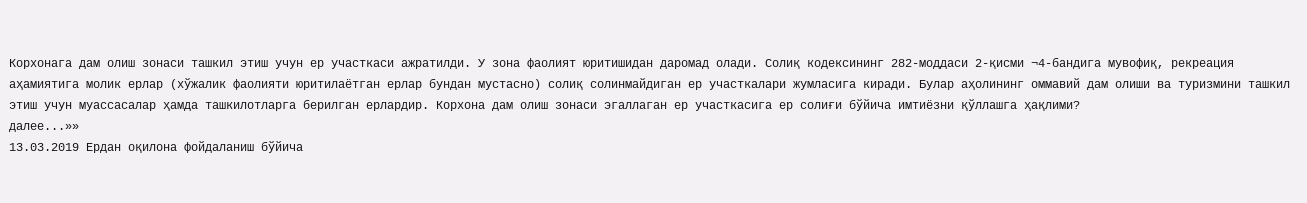Корхонага дам олиш зонаси ташкил этиш учун ер участкаси ажратилди. У зона фаолият юритишидан даромад олади. Солиқ кодексининг 282-моддаси 2-қисми ¬4-бандига мувофиқ, рекреация аҳамиятига молик ерлар (хўжалик фаолияти юритилаётган ерлар бундан мустасно) солиқ солинмайдиган ер участкалари жумласига киради. Булар аҳолининг оммавий дам олиши ва туризмини ташкил этиш учун муассасалар ҳамда ташкилотларга берилган ерлардир. Корхона дам олиш зонаси эгаллаган ер участкасига ер солиғи бўйича имтиёзни қўллашга ҳақлими?
далее...»»
13.03.2019 Ердан оқилона фойдаланиш бўйича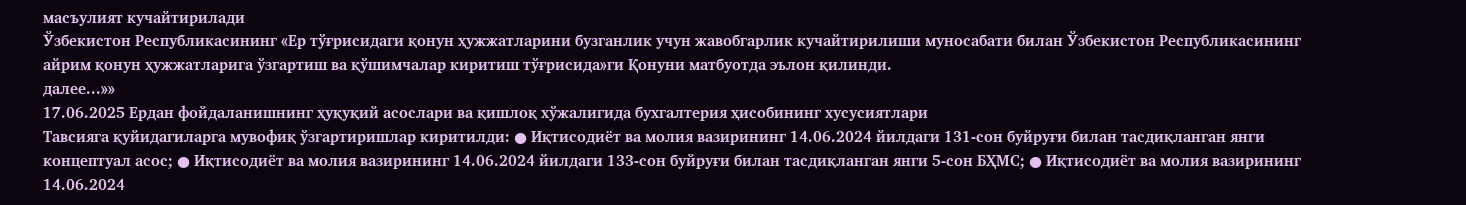масъулият кучайтирилади
Ўзбекистон Республикасининг «Ер тўғрисидаги қонун ҳужжатларини бузганлик учун жавобгарлик кучайтирилиши муносабати билан Ўзбекистон Республикасининг айрим қонун ҳужжатларига ўзгартиш ва қўшимчалар киритиш тўғрисида»ги Қонуни матбуотда эълон қилинди.
далее...»»
17.06.2025 Ердан фойдаланишнинг ҳуқуқий асослари ва қишлоқ хўжалигида бухгалтерия ҳисобининг хусусиятлари
Тавсияга қуйидагиларга мувофиқ ўзгартиришлар киритилди: ● Иқтисодиёт ва молия вазирининг 14.06.2024 йилдаги 131-сон буйруғи билан тасдиқланган янги концептуал асос; ● Иқтисодиёт ва молия вазирининг 14.06.2024 йилдаги 133-сон буйруғи билан тасдиқланган янги 5-сон БҲМС; ● Иқтисодиёт ва молия вазирининг 14.06.2024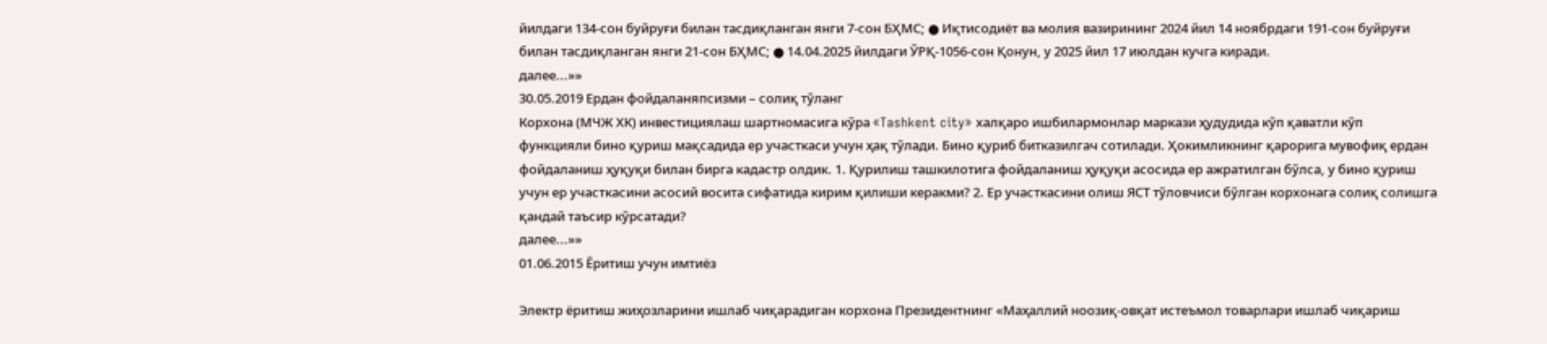йилдаги 134-сон буйруғи билан тасдиқланган янги 7-сон БҲМС; ● Иқтисодиёт ва молия вазирининг 2024 йил 14 ноябрдаги 191-сон буйруғи билан тасдиқланган янги 21-сон БҲМС; ● 14.04.2025 йилдаги ЎРҚ-1056-сон Қонун, у 2025 йил 17 июлдан кучга киради.
далее...»»
30.05.2019 Ердан фойдаланяпсизми – солиқ тўланг
Корхона (МЧЖ ХК) инвестициялаш шартномасига кўра «Tashkent city» халқаро ишбилармонлар маркази ҳудудида кўп қаватли кўп функцияли бино қуриш мақсадида ер участкаси учун ҳақ тўлади. Бино қуриб битказилгач сотилади. Ҳокимликнинг қарорига мувофиқ ердан фойдаланиш ҳуқуқи билан бирга кадастр олдик. 1. Қурилиш ташкилотига фойдаланиш ҳуқуқи асосида ер ажратилган бўлса, у бино қуриш учун ер участкасини асосий восита сифатида кирим қилиши керакми? 2. Ер участкасини олиш ЯСТ тўловчиси бўлган корхонага солиқ солишга қандай таъсир кўрсатади?
далее...»»
01.06.2015 Ёритиш учун имтиёз

Электр ёритиш жиҳозларини ишлаб чиқарадиган корхона Президентнинг «Маҳаллий ноозиқ-овқат истеъмол товарлари ишлаб чиқариш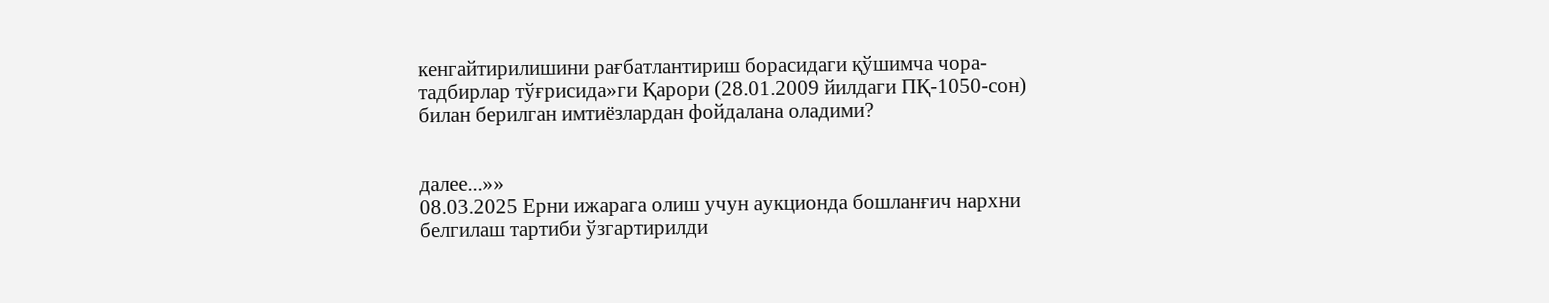кенгайтирилишини рағбатлантириш борасидаги қўшимча чора-тадбирлар тўғрисида»ги Қарори (28.01.2009 йилдаги ПҚ-1050-сон) билан берилган имтиёзлардан фойдалана оладими?


далее...»»
08.03.2025 Ерни ижарага олиш учун аукционда бошланғич нархни белгилаш тартиби ўзгартирилди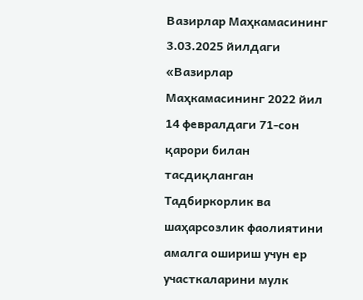Вазирлар Маҳкамасининг 3.03.2025 йилдаги «Вазирлар Маҳкамасининг 2022 йил 14 февралдаги 71-сон қарори билан тасдиқланган Тадбиркорлик ва шаҳарсозлик фаолиятини амалга ошириш учун ер участкаларини мулк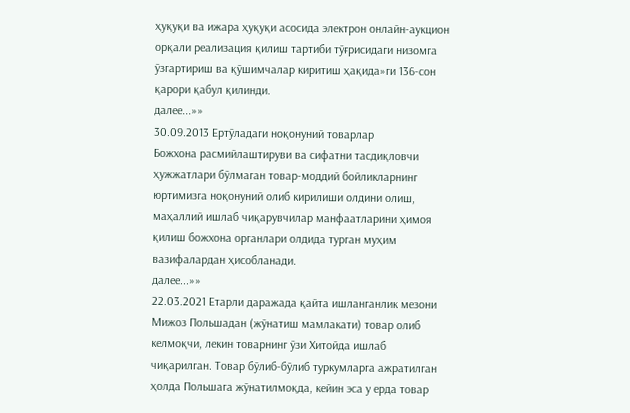ҳуқуқи ва ижара ҳуқуқи асосида электрон онлайн-аукцион орқали реализация қилиш тартиби тўғрисидаги низомга ўзгартириш ва қўшимчалар киритиш ҳақида»ги 136-сон қарори қабул қилинди.
далее...»»
30.09.2013 Ертўладаги ноқонуний товарлар
Божхона расмийлаштируви ва сифатни тасдиқловчи ҳужжатлари бўлмаган товар-моддий бойликларнинг юртимизга ноқонуний олиб кирилиши олдини олиш, маҳаллий ишлаб чиқарувчилар манфаатларини ҳимоя қилиш божхона органлари олдида турган муҳим вазифалардан ҳисобланади.
далее...»»
22.03.2021 Етарли даражада қайта ишланганлик мезони
Мижоз Польшадан (жўнатиш мамлакати) товар олиб келмоқчи, лекин товарнинг ўзи Хитойда ишлаб чиқарилган. Товар бўлиб-бўлиб туркумларга ажратилган ҳолда Польшага жўнатилмоқда, кейин эса у ерда товар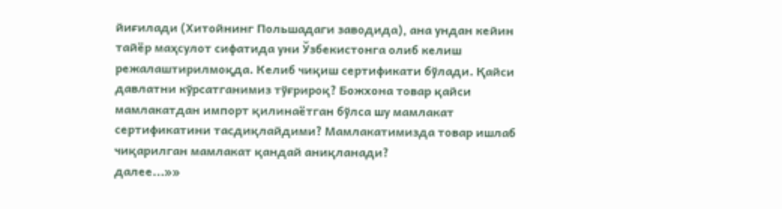йиғилади (Хитойнинг Польшадаги заводида), ана ундан кейин тайёр маҳсулот сифатида уни Ўзбекистонга олиб келиш режалаштирилмоқда. Келиб чиқиш сертификати бўлади. Қайси давлатни кўрсатганимиз тўғрироқ? Божхона товар қайси мамлакатдан импорт қилинаётган бўлса шу мамлакат сертификатини тасдиқлайдими? Мамлакатимизда товар ишлаб чиқарилган мамлакат қандай аниқланади?
далее...»»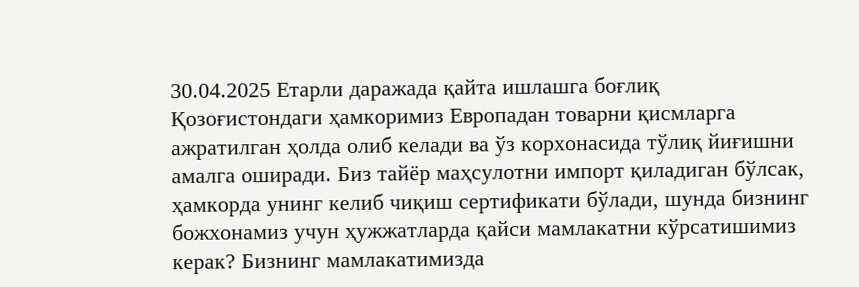30.04.2025 Етарли даражада қайта ишлашга боғлиқ
Қозоғистондаги ҳамкоримиз Европадан товарни қисмларга ажратилган ҳолда олиб келади ва ўз корхонасида тўлиқ йиғишни амалга оширади. Биз тайёр маҳсулотни импорт қиладиган бўлсак, ҳамкорда унинг келиб чиқиш сертификати бўлади, шунда бизнинг божхонамиз учун ҳужжатларда қайси мамлакатни кўрсатишимиз керак? Бизнинг мамлакатимизда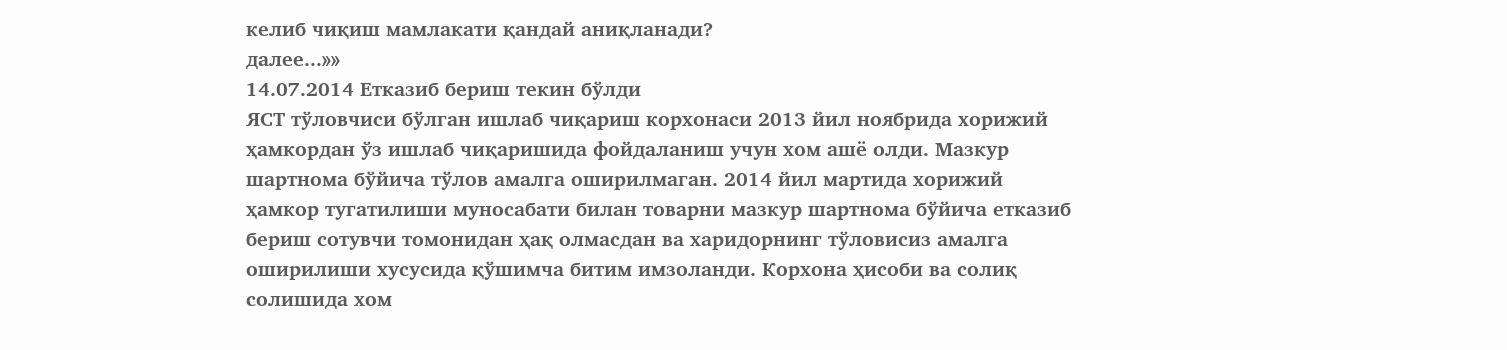келиб чиқиш мамлакати қандай аниқланади?
далее...»»
14.07.2014 Етказиб бериш текин бўлди
ЯСТ тўловчиси бўлган ишлаб чиқариш корхонаси 2013 йил ноябрида хорижий ҳамкордан ўз ишлаб чиқаришида фойдаланиш учун хом ашё олди. Мазкур шартнома бўйича тўлов амалга оширилмаган. 2014 йил мартида хорижий ҳамкор тугатилиши муносабати билан товарни мазкур шартнома бўйича етказиб бериш сотувчи томонидан ҳақ олмасдан ва харидорнинг тўловисиз амалга оширилиши хусусида қўшимча битим имзоланди. Корхона ҳисоби ва солиқ солишида хом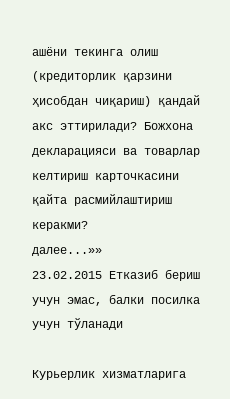ашёни текинга олиш (кредиторлик қарзини ҳисобдан чиқариш) қандай акс эттирилади? Божхона декларацияси ва товарлар келтириш карточкасини қайта расмийлаштириш керакми?
далее...»»
23.02.2015 Етказиб бериш учун эмас, балки посилка учун тўланади

Курьерлик хизматларига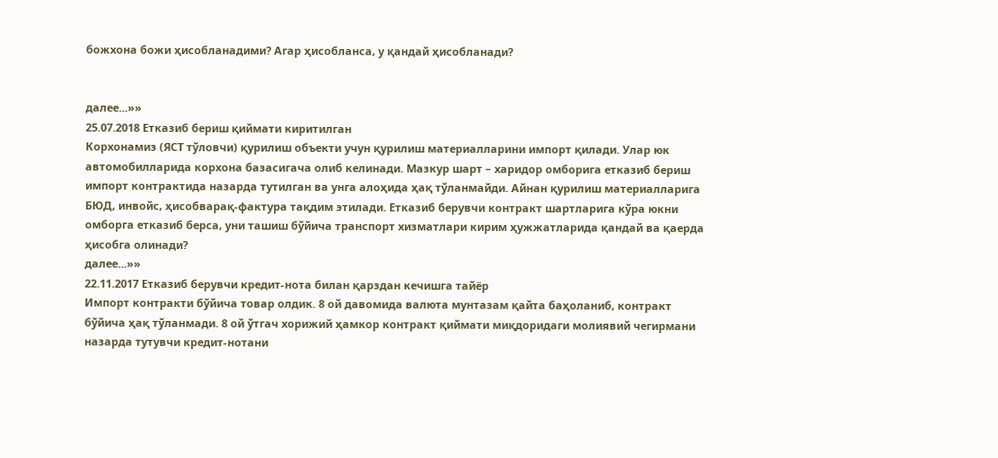божхона божи ҳисобланадими? Агар ҳисобланса, у қандай ҳисобланади?


далее...»»
25.07.2018 Етказиб бериш қиймати киритилган
Корхонамиз (ЯСТ тўловчи) қурилиш объекти учун қурилиш материалларини импорт қилади. Улар юк автомобилларида корхона базасигача олиб келинади. Мазкур шарт – харидор омборига етказиб бериш импорт контрактида назарда тутилган ва унга алоҳида ҳақ тўланмайди. Айнан қурилиш материалларига БЮД, инвойс, ҳисобварақ-фактура тақдим этилади. Етказиб берувчи контракт шартларига кўра юкни омборга етказиб берса, уни ташиш бўйича транспорт хизматлари кирим ҳужжатларида қандай ва қаерда ҳисобга олинади?
далее...»»
22.11.2017 Етказиб берувчи кредит-нота билан қарздан кечишга тайёр
Импорт контракти бўйича товар олдик. 8 ой давомида валюта мунтазам қайта баҳоланиб, контракт бўйича ҳақ тўланмади. 8 ой ўтгач хорижий ҳамкор контракт қиймати миқдоридаги молиявий чегирмани назарда тутувчи кредит-нотани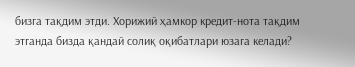бизга тақдим этди. Хорижий ҳамкор кредит-нота тақдим этганда бизда қандай солиқ оқибатлари юзага келади?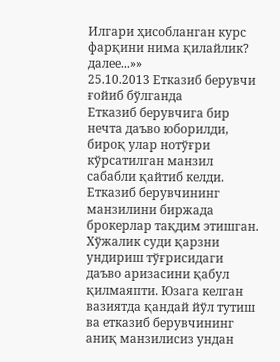Илгари ҳисобланган курс фарқини нима қилайлик?
далее...»»
25.10.2013 Етказиб берувчи ғойиб бўлганда
Етказиб берувчига бир нечта даъво юборилди, бироқ улар нотўғри кўрсатилган манзил сабабли қайтиб келди. Етказиб берувчининг манзилини биржада брокерлар тақдим этишган. Хўжалик суди қарзни ундириш тўғрисидаги даъво аризасини қабул қилмаяпти. Юзага келган вазиятда қандай йўл тутиш ва етказиб берувчининг аниқ манзилисиз ундан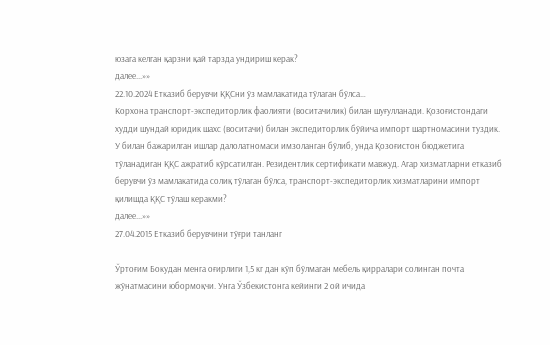юзага келган қарзни қай тарзда ундириш керак?
далее...»»
22.10.2024 Етказиб берувчи ҚҚСни ўз мамлакатида тўлаган бўлса…
Корхона транспорт-экспедиторлик фаолияти (воситачилик) билан шуғулланади. Қозоғистондаги худди шундай юридик шахс (воситачи) билан экспедиторлик бўйича импорт шартномасини туздик. У билан бажарилган ишлар далолатномаси имзоланган бўлиб, унда Қозоғистон бюджетига тўланадиган ҚҚС ажратиб кўрсатилган. Резидентлик сертификати мавжуд. Агар хизматларни етказиб берувчи ўз мамлакатида солиқ тўлаган бўлса, транспорт-экспедиторлик хизматларини импорт қилишда ҚҚС тўлаш керакми?
далее...»»
27.04.2015 Етказиб берувчини тўғри танланг

Ўртоғим Бокудан менга оғирлиги 1,5 кг дан кўп бўлмаган мебель қирралари солинган почта жўнатмасини юбормоқчи. Унга Ўзбекистонга кейинги 2 ой ичида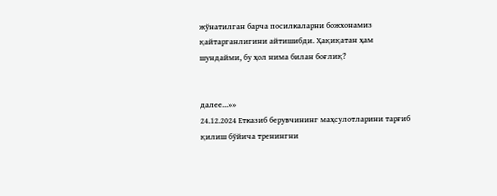жўнатилган барча посилкаларни божхонамиз қайтарганлигини айтишибди. Ҳақиқатан ҳам шундайми, бу ҳол нима билан боғлиқ?


далее...»»
24.12.2024 Етказиб берувчининг маҳсулотларини тарғиб қилиш бўйича тренингни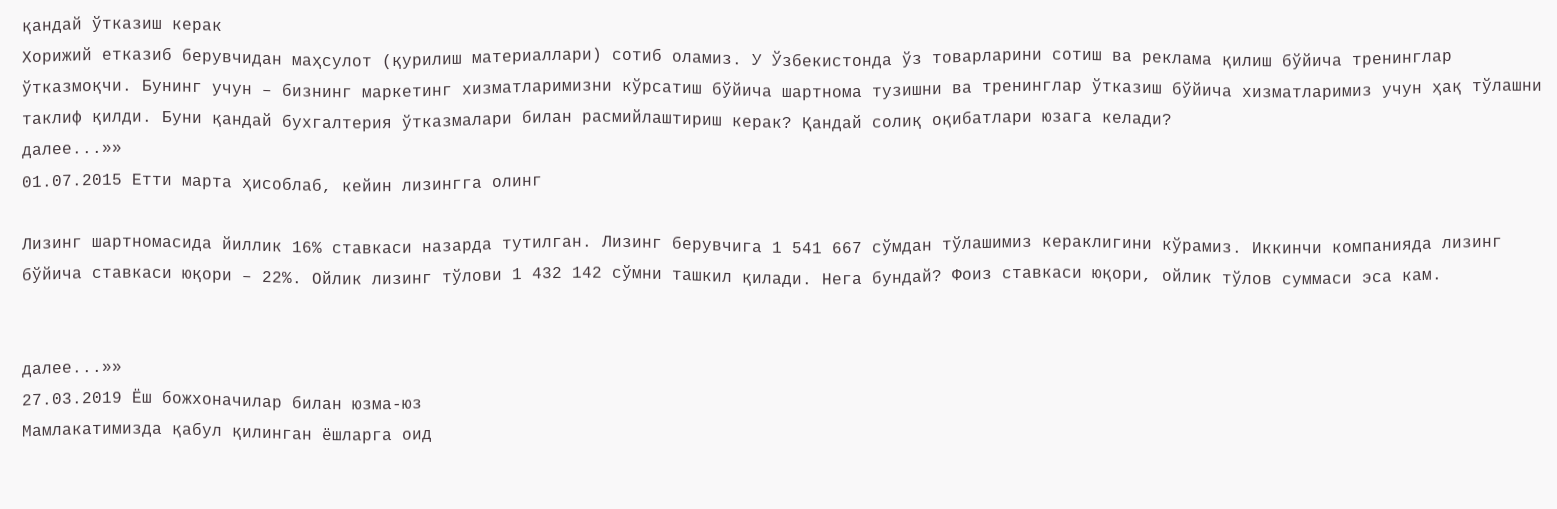қандай ўтказиш керак
Хорижий етказиб берувчидан маҳсулот (қурилиш материаллари) сотиб оламиз. У Ўзбекистонда ўз товарларини сотиш ва реклама қилиш бўйича тренинглар ўтказмоқчи. Бунинг учун – бизнинг маркетинг хизматларимизни кўрсатиш бўйича шартнома тузишни ва тренинглар ўтказиш бўйича хизматларимиз учун ҳақ тўлашни таклиф қилди. Буни қандай бухгалтерия ўтказмалари билан расмийлаштириш керак? Қандай солиқ оқибатлари юзага келади?
далее...»»
01.07.2015 Етти марта ҳисоблаб, кейин лизингга олинг

Лизинг шартномасида йиллик 16% ставкаси назарда тутилган. Лизинг берувчига 1 541 667 сўмдан тўлашимиз кераклигини кўрамиз. Иккинчи компанияда лизинг бўйича ставкаси юқори – 22%. Ойлик лизинг тўлови 1 432 142 сўмни ташкил қилади. Нега бундай? Фоиз ставкаси юқори, ойлик тўлов суммаси эса кам.


далее...»»
27.03.2019 Ёш божхоначилар билан юзма-юз
Мамлакатимизда қабул қилинган ёшларга оид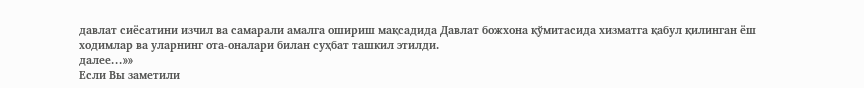давлат сиёсатини изчил ва самарали амалга ошириш мақсадида Давлат божхона қўмитасида хизматга қабул қилинган ёш ходимлар ва уларнинг ота-оналари билан суҳбат ташкил этилди.
далее...»»
Если Вы заметили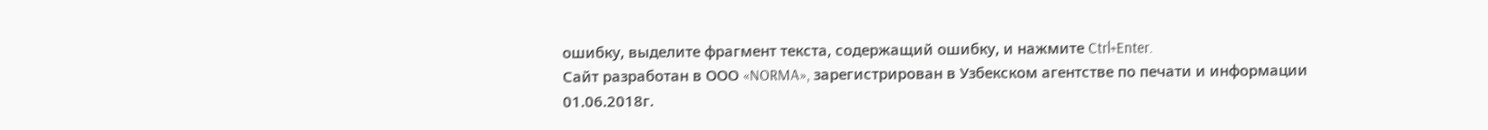ошибку, выделите фрагмент текста, содержащий ошибку, и нажмите Ctrl+Enter.
Сайт разработан в ООО «NORMA», зарегистрирован в Узбекском агентстве по печати и информации 01.06.2018г.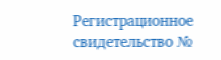Регистрационное свидетельство №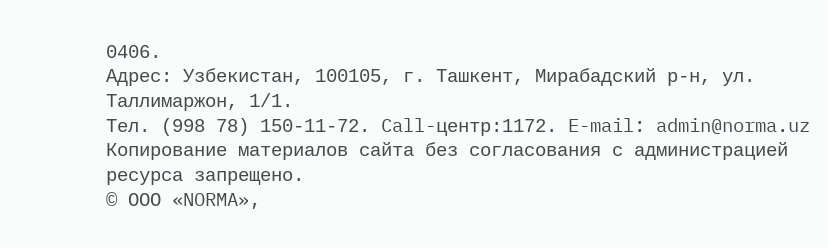0406.
Адрес: Узбекистан, 100105, г. Ташкент, Мирабадский р-н, ул. Таллимаржон, 1/1.
Тел. (998 78) 150-11-72. Call-центр:1172. E-mail: admin@norma.uz
Копирование материалов сайта без согласования с администрацией ресурса запрещено.
© ООО «NORMA»,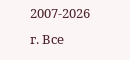2007-2026 г. Все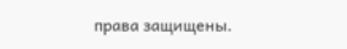права защищены.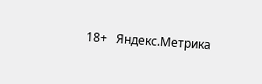18+   Яндекс.Метрика